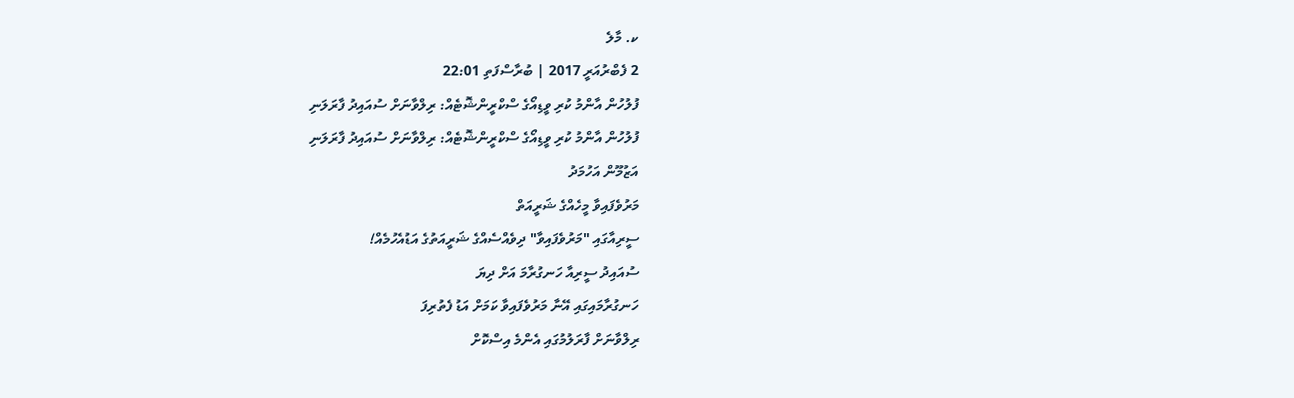ކ. މާލެ
2 ފެބްރުއަރީ 2017 | ބުރާސްފަތި 22:01
ފުލުހުން އާންމު ކުރި ވީޑިއޯގެ ސްކްރީންޝޮޓެއް: ރިލްވާނަށް ސުއައިދު ފާރަލަނި
ފުލުހުން އާންމު ކުރި ވީޑިއޯގެ ސްކްރީންޝޮޓެއް: ރިލްވާނަށް ސުއައިދު ފާރަލަނި
އަޒުމޫން އަހުމަދު
މަރުވެފައިވާ މީހެއްގެ ޝަރީއަތް
ސީރިއާގައި "މަރުވެފައިވާ" ދިވެއްސެއްގެ ޝަރީއަތުގެ އަޑުއެހުމެއް!
ސުއައިދު ސީރިއާ ހަނގުރާމަ އަށް ދިޔަ
ހަނގުރާމައިގައި އޭނާ މަރުވެފައިވާ ކަމަށް އަޑު ފެތުރިފަ
ރިލްވާނަށް ފާރަލުމުގައި އެންމެ އިސްކޮށް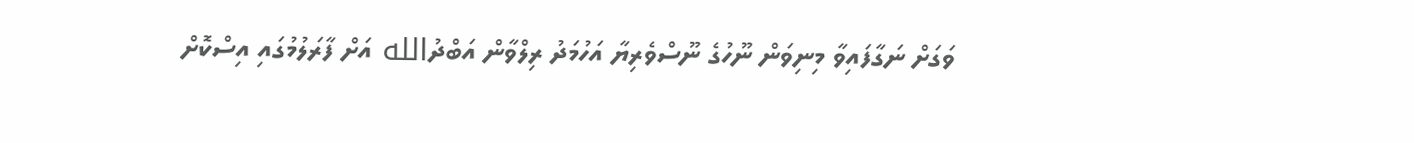ވަގަށް ނަގާފައިވާ މިނިވަން ނޫހުގެ ނޫސްވެރިޔާ އަހުމަދު ރިލްވާން އަބްދުالله އަށް ފާރަލުމުގައި އިސްކޮށް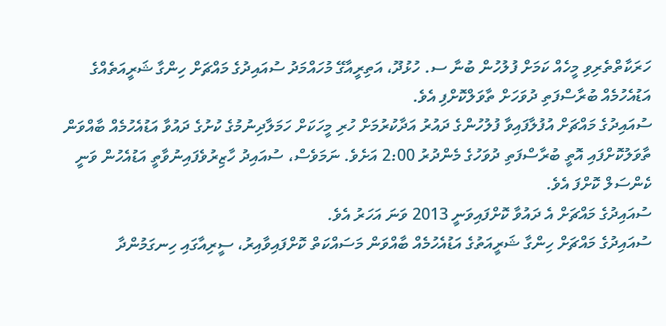ހަރަކާތްތެރިވި މީހެއް ކަމަށް ފުލުހުން ބުނާ ސ. ހުޅުދޫ، އަތިރީއާގޭ މުހައްމަދު ސުއައިދުގެ މައްޗަށް ހިންގާ ޝަރީއަތެއްގެ އަޑުއެހުމެއް ބުރާސްފަތި ދުވަހަށް ތާވަލްކޮށްފި އެވެ.
ސުއައިދުގެ މައްޗަށް އުފުލާފައިވާ ފުލުހުންގެ ދައުރު އަދާކުރުމަށް ހުރި މީހަކަށް ހަމަލާދިނުމުގެ ކުށުގެ ދައުވާ އަޑުއެހުމެއް ބާއްވަން ތާވަލުކޮށްފައި އޮތީ ބުރާސްފަތި ދުވަހުގެ މެންދުރު 2:00 އަށެވެ. ނަމަވެސް، ސުއައިދު ހާޒިރުވެފައިނުވާތީ އަޑުއެހުން ވަނީ ކެންސަލް ކޮށްފަ އެވެ.
ސުއައިދުގެ މައްޗަށް އެ ދައުވާ ކޮށްފައިވަނީ 2013 ވަނަ އަހަރު އެވެ.
ސުއައިދުގެ މައްޗަށް ހިންގާ ޝަރީއަތުގެ އަޑުއެހުމެއް ބާއްވަން މަސައްކަތް ކޮށްފައިވާއިރު، ސީރިއާގައި ހިނގަމުންދާ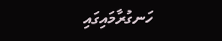ހަނގުރާމައިގައި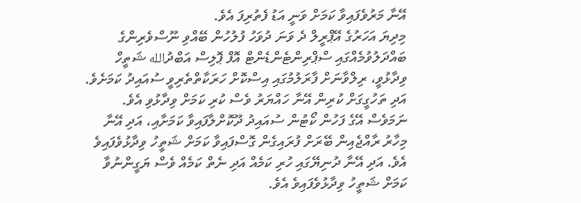އޭނާ މަރުވެފައިވާ ކަމަށް ވަނީ އަޑު ފެތުރިފަ އެވެ.
މިދިޔަ އަހަރުގެ އޭޕްރީލް ދެ ވަނަ ދުވަހު ފުލުހުން ބޭއްވި ނޫސްވެރިންގެ ބައްދަލުވުމެއްގައި ސްޕްރިންޓެންޑެންޓް އޮފް ޕޮލިސް އަބްދުالله ޝަތީހް ވިދާޅުވީ، ރިލްވާނަށް ފާރަލުމުގައި އިސްކޮށް ހަރަކާތްތެރިވީ ސުއައިދު ކަމަށެވެ. އަދި ތަހުގީގަށް ކުރިން އޭނާ ހައްޔަރު ވެސް ކުރި ކަމަށް ވިދާޅުވި އެވެ.
ނަމަވެސް އޭގެ ފަހުން ކޯޓުން ސުއައިދު ދޫކޮށްލާފައިވާ ކަމަށާއި، އަދި އޭނާ މިހާރު ރާއްޖެއިން ބޭރަށް ފުރައިގެން ގޮސްފައިވާ ކަމަށް ޝަތީހު ވިދާޅުވެފައިވެ އެވެ. އަދި އޭނާ ދުނިޔޭގައި ހުރި ކަމެއް އަދި ނެތް ކަމެއް ވެސް ޔަގީންނުވާ ކަމަށް ޝަތީހު ވިދާޅުވެފައިވެ އެވެ.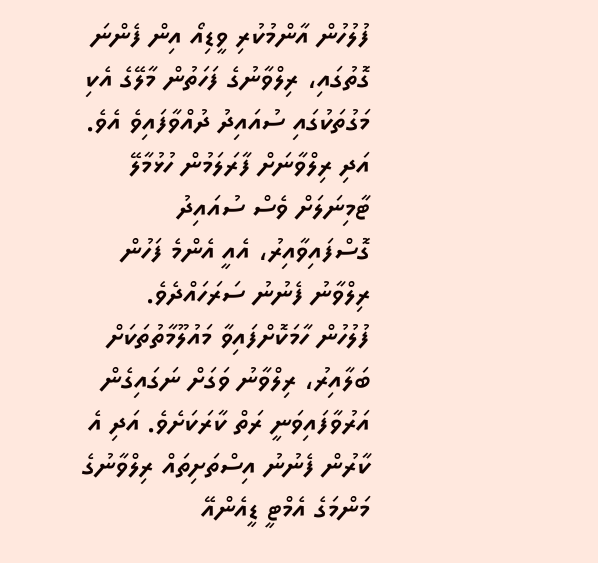ފުލުހުން އާންމުކުރި ވީޑިއޯ އިން ފެންނަ ގޮތުގައި، ރިލްވާނުގެ ފަހަތުން މާލޭގެ އެކި މަގުތަކުގައި ސުއައިދު ދުއްވާފައިވެ އެވެ. އަދި ރިލްވާނަށް ފާރަލަމުން ހުޅުމާލޭ ޓާމިނަލަށް ވެސް ސުއައިދު ގޮސްފައިވާއިރު، އެއީ އެންމެ ފަހުން ރިލްވާނު ފެނުނު ސަރަހައްދެވެ.
ފުލުހުން ހާމަކޮށްފައިވާ މައުލޫމާތުތަކަށް ބަލާއިރު، ރިލްވާނު ވަގަށް ނަގައިގެން އަރުވާފައިވަނީ ރަތް ކާރަކަށެވެ. އަދި އެ ކާރުން ފެނުނު އިސްތަށިތައް ރިލްވާނުގެ މަންމަގެ އެމްޓީ ޑީއެންއޭ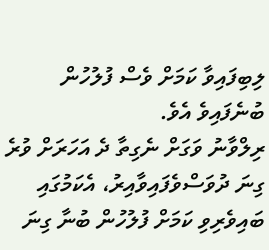ލިބިފައިވާ ކަމަށް ވެސް ފުލުހުން ބުނެފައިވެ އެވެ.
ރިލްވާނު ވަގަށް ނެގިތާ ދެ އަހަރަށް ވުރެ ގިނަ ދުވަސްވެފައިވާއިރު، އެކަމުގައި ބައިވެރިވި ކަމަށް ފުލުހުން ބުނާ ގިނަ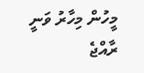މީހުން މިހާރު ވަނީ ރާއްޖެ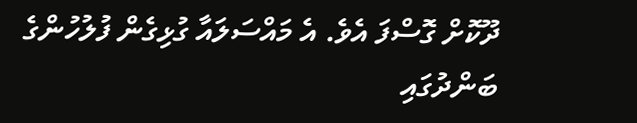ދޫކޮށް ގޮސްފަ އެވެ. އެ މައްސަލައާ ގުޅިގެން ފުލުހުންގެ ބަންދުގައި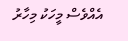އެއްވެސް މީހަކު މިހާރު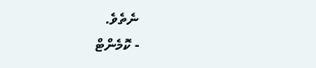ނެތެވެ.
- ކޮމެންޓް